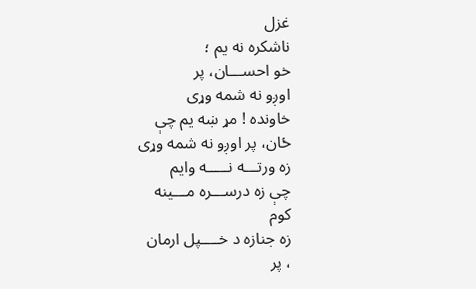غزل
ناشکره نه يم ؛
خو احســـان، پر
اوږو نه شمه وړی
خاونده ! مړ ښه يم چې
ځان، پر اوږو نه شمه وړی
زه ورتـــه نـــــه وايم
چې زه درســـره مـــينه
کوم
زه جنازه د خــــپل ارمان
، پر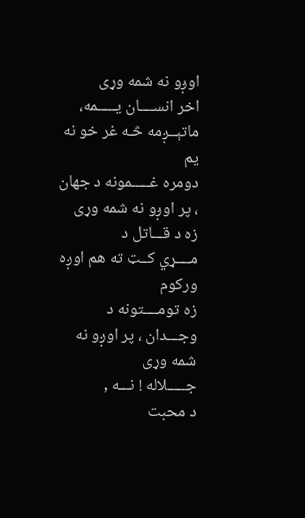اوږو نه شمه وړی
اخر انســــان يـــــمه،
ماتېــږمه څـه غر خو نه
يم
دومره غـــــمونه د جهان
، پر اوږو نه شمه وړی
زه د قـــاتل د
مــــړي کــټ ته هم اوږه
ورکوم
زه تومــــتونه د
وجـــدان ، پر اوږو نه
شمه وړی
جـــــلاله ! نـــه ,
د محبت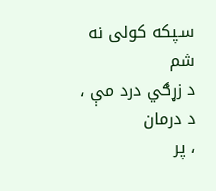سـپکه کولی نه شم
د زړګي درد مې ، د درمان
، پر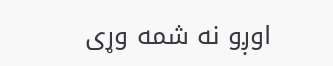اوږو نه شمه وړی